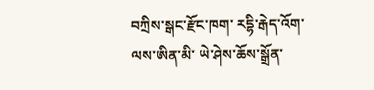བཀྲིས་སྒང་རྫོང་ཁག་ རདྷི་རྒེད་འོག་ ལས་ཨིན་མི་ ཡེ་ཤེས་ཆོས་སྒྲོན་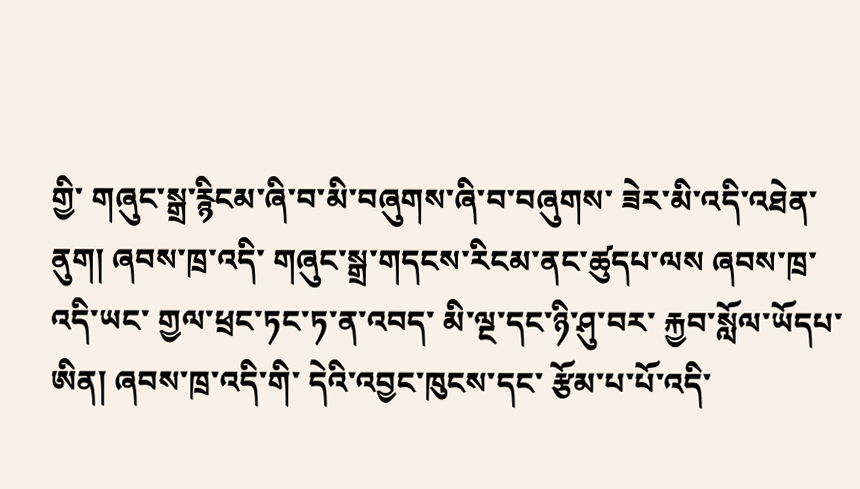གྱི་ གཞུང་སྒྲ་རྙིངམ་ཞི་བ་མི་བཞུགས་ཞི་བ་བཞུགས་ ཟེར་མི་འདི་འཐེན་ནུག། ཞབས་ཁྲ་འདི་ གཞུང་སྒྲ་གདངས་རིངམ་ནང་ཚུདཔ་ལས ཞབས་ཁྲ་འདི་ཡང་ གྱལ་ཕྲང་ཏང་ཏ་ན་འབད་ མི་ལྔ་དང་ཉི་ཤུ་བར་ རྐྱབ་སློལ་ཡོདཔ་ཨིན། ཞབས་ཁྲ་འདི་གི་ དེའི་འབྱང་ཁུངས་དང་ རྩོམ་པ་པོ་འདི་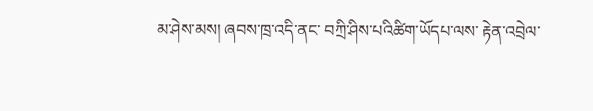མ་ཤེས་མས། ཞབས་ཁྲ་འདི་ནང་ བཀྲི་ཤིས་པའིཚིག་ཡོདཔ་ལས་ རྟེན་འབྲེལ་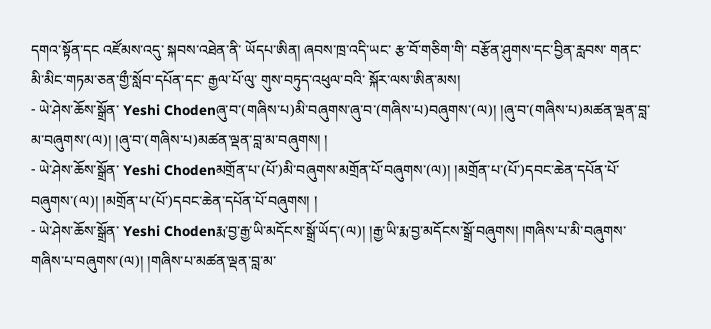དགའ་སྟོན་དང འཛོམས་འདུ་ སྐབས་འཐེན་ནི་ ཡོདཔ་ཨིན། ཞབས་ཁྲ་འདི་ཡང་ རྩ་བོ་གཅིག་གི་ བརྩོན་ཤུགས་དང་བྱིན་རླབས་ གནང་མི་མིང་གཏམ་ཅན་གྱྀ་སློབ་དཔོན་དང་ རྒྱལ་པོ་ལུ་ གུས་བཏུད་འཕུལ་བའི་ སྐོར་ལས་ཨིན་མས།
- ཡེ་ཤེས་ཆོས་སྒྲོན་ Yeshi Chodenཞུ་བ་(གཞིས་པ)མི་བཞུགས་ཞུ་བ་(གཞིས་པ)བཞུགས་(ལ)། །ཞུ་བ་(གཞིས་པ)མཚན་ལྡན་བླ་མ་བཞུགས་(ལ)། །ཞུ་བ་(གཞིས་པ)མཚན་ལྡན་བླ་མ་བཞུགས། །
- ཡེ་ཤེས་ཆོས་སྒྲོན་ Yeshi Chodenམགྲོན་པ་(པོ་)མི་བཞུགས་མགྲོན་པོ་བཞུགས་(ལ)། །མགྲོན་པ་(པོ་)དབང་ཆེན་དཔོན་པོ་བཞུགས་(ལ)། །མགྲོན་པ་(པོ་)དབང་ཆེན་དཔོན་པོ་བཞུགས། །
- ཡེ་ཤེས་ཆོས་སྒྲོན་ Yeshi Chodenརྨ་བྱ་རྒྱ་ཡི་མདོངས་སྒྲོ་ཡོད་(ལ)། །རྒྱ་ཡི་རྨ་བྱ་མདོངས་སྒྲོ་བཞུགས། །གཞིས་པ་མི་བཞུགས་གཞིས་པ་བཞུགས་(ལ)། །གཞིས་པ་མཚན་ལྡན་བླ་མ་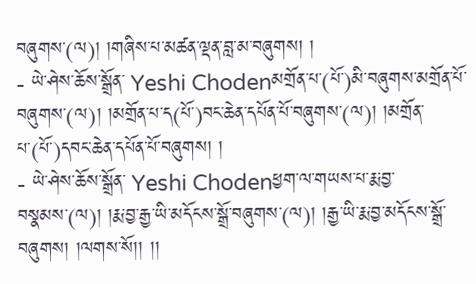བཞུགས་(ལ)། །གཞིས་པ་མཚན་ལྡན་བླ་མ་བཞུགས། །
- ཡེ་ཤེས་ཆོས་སྒྲོན་ Yeshi Chodenམགྲོན་པ་(པོ་)མི་བཞུགས་མགྲོན་པོ་བཞུགས་(ལ)། །མགྲོན་པ་ད(པོ་)བང་ཆེན་དཔོན་པོ་བཞུགས་(ལ)། །མགྲོན་པ་(པོ་)དབང་ཆེན་དཔོན་པོ་བཞུགས། །
- ཡེ་ཤེས་ཆོས་སྒྲོན་ Yeshi Chodenཕྱག་ལ་གཡས་པ་རྨ་བྱ་བསྣམས་(ལ)། །རྨ་བྱ་རྒྱ་ཡི་མདོངས་སྒྲོ་བཞུགས་(ལ)། །རྒྱ་ཡི་རྨ་བྱ་མདོངས་སྒྲོ་བཞུགས། །ལགས་སོ།། །།